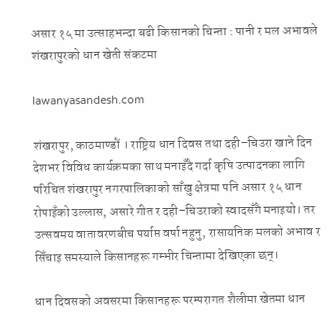असार १५ मा उत्साहभन्दा बढी किसानको चिन्ता : पानी र मल अभावले शंखरापुरको धान खेती संकटमा

lawanyasandesh.com

शंखरापुर, काठमाण्डौं । राष्ट्रिय धान दिवस तथा दही–चिउरा खाने दिन देशभर विविध कार्यक्रमका साथ मनाइँदै गर्दा कृषि उत्पादनका लागि परिचित शंखरापुर नगरपालिकाको साँखु क्षेत्रमा पनि असार १५ धान रोपाइँको उल्लास, असारे गीत र दही–चिउराको स्वादसँगै मनाइयो। तर उत्सवमय वातावरणबीच पर्याप्त वर्षा नहुनु, रासायनिक मलको अभाव र सिँचाइ समस्याले किसानहरू गम्भीर चिन्तामा देखिएका छन्।

धान दिवसको अवसरमा किसानहरू परम्परागत शैलीमा खेतमा धान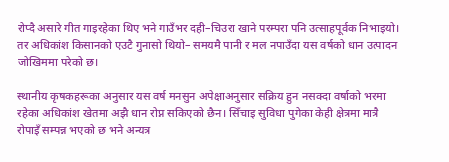रोप्दै असारे गीत गाइरहेका थिए भने गाउँभर दही–चिउरा खाने परम्परा पनि उत्साहपूर्वक निभाइयो। तर अधिकांश किसानको एउटै गुनासो थियो– समयमै पानी र मल नपाउँदा यस वर्षको धान उत्पादन जोखिममा परेको छ।

स्थानीय कृषकहरूका अनुसार यस वर्ष मनसुन अपेक्षाअनुसार सक्रिय हुन नसक्दा वर्षाको भरमा रहेका अधिकांश खेतमा अझै धान रोप्न सकिएको छैन। सिँचाइ सुविधा पुगेका केही क्षेत्रमा मात्रै रोपाइँ सम्पन्न भएको छ भने अन्यत्र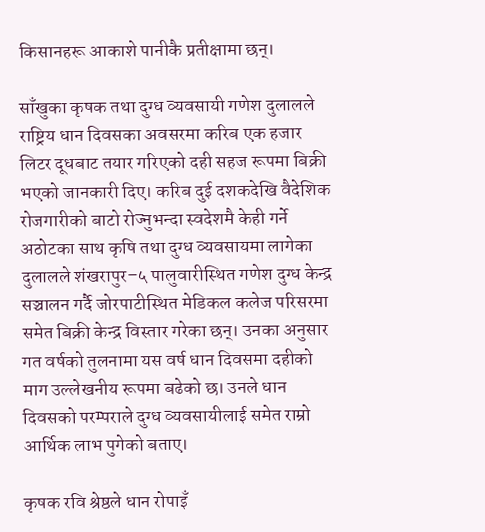किसानहरू आकाशे पानीकै प्रतीक्षामा छन्।

साँखुका कृषक तथा दुग्ध व्यवसायी गणेश दुलालले राष्ट्रिय धान दिवसका अवसरमा करिब एक हजार लिटर दूधबाट तयार गरिएको दही सहज रूपमा बिक्री भएको जानकारी दिए। करिब दुई दशकदेखि वैदेशिक रोजगारीको बाटो रोज्नुभन्दा स्वदेशमै केही गर्ने अठोटका साथ कृषि तथा दुग्ध व्यवसायमा लागेका दुलालले शंखरापुर–५ पालुवारीस्थित गणेश दुग्ध केन्द्र सञ्चालन गर्दै जोरपाटीस्थित मेडिकल कलेज परिसरमा समेत बिक्री केन्द्र विस्तार गरेका छन्। उनका अनुसार गत वर्षको तुलनामा यस वर्ष धान दिवसमा दहीको माग उल्लेखनीय रूपमा बढेको छ। उनले धान दिवसको परम्पराले दुग्ध व्यवसायीलाई समेत राम्रो आर्थिक लाभ पुगेको बताए।

कृषक रवि श्रेष्ठले धान रोपाइँ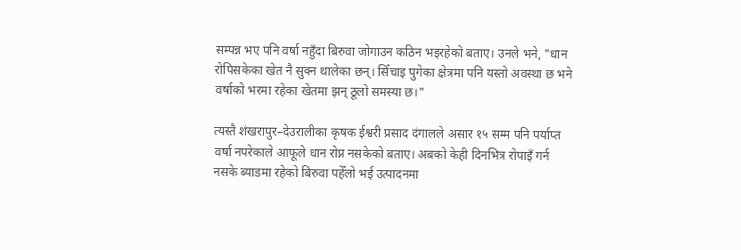सम्पन्न भए पनि वर्षा नहुँदा बिरुवा जोगाउन कठिन भइरहेको बताए। उनले भने, "धान रोपिसकेका खेत नै सुक्न थालेका छन्। सिँचाइ पुगेका क्षेत्रमा पनि यस्तो अवस्था छ भने वर्षाको भरमा रहेका खेतमा झन् ठूलो समस्या छ।"

त्यस्तै शंखरापुर–देउरालीका कृषक ईश्वरी प्रसाद दंगालले असार १५ सम्म पनि पर्याप्त वर्षा नपरेकाले आफूले धान रोप्न नसकेको बताए। अबको केही दिनभित्र रोपाइँ गर्न नसके ब्याडमा रहेको बिरुवा पहेँलो भई उत्पादनमा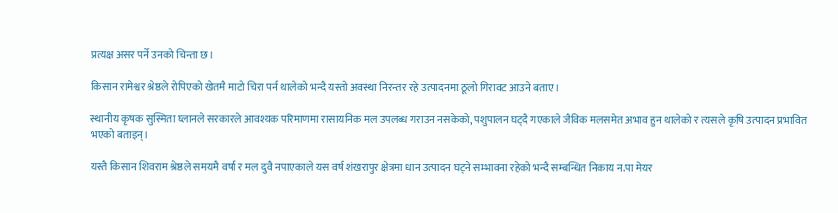प्रत्यक्ष असर पर्ने उनको चिन्ता छ।

किसान रामेश्वर श्रेष्ठले रोपिएको खेतमै माटो चिरा पर्न थालेको भन्दै यस्तो अवस्था निरन्तर रहे उत्पादनमा ठूलो गिरावट आउने बताए।

स्थानीय कृषक सुस्मिता घ्लानले सरकारले आवश्यक परिमाणमा रासायनिक मल उपलब्ध गराउन नसकेको, पशुपालन घट्दै गएकाले जैविक मलसमेत अभाव हुन थालेको र त्यसले कृषि उत्पादन प्रभावित भएको बताइन्।

यस्तै किसान शिवराम श्रेष्ठले समयमै वर्षा र मल दुवै नपाएकाले यस वर्ष शंखरापुर क्षेत्रमा धान उत्पादन घट्ने सम्भावना रहेको भन्दै सम्बन्धित निकाय न.पा मेयर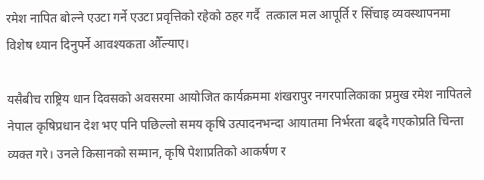रमेश नापित बोल्ने एउटा गर्ने एउटा प्रवृत्तिको रहेको ठहर गर्दै  तत्काल मल आपूर्ति र सिँचाइ व्यवस्थापनमा विशेष ध्यान दिनुपर्ने आवश्यकता औँल्याए।

यसैबीच राष्ट्रिय धान दिवसको अवसरमा आयोजित कार्यक्रममा शंखरापुर नगरपालिकाका प्रमुख रमेश नापितले नेपाल कृषिप्रधान देश भए पनि पछिल्लो समय कृषि उत्पादनभन्दा आयातमा निर्भरता बढ्दै गएकोप्रति चिन्ता व्यक्त गरे। उनले किसानको सम्मान, कृषि पेशाप्रतिको आकर्षण र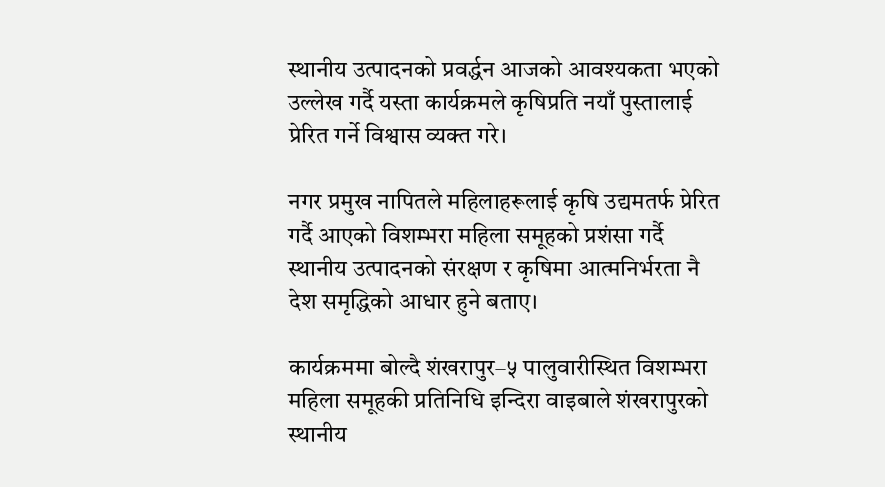स्थानीय उत्पादनको प्रवर्द्धन आजको आवश्यकता भएको उल्लेख गर्दै यस्ता कार्यक्रमले कृषिप्रति नयाँ पुस्तालाई प्रेरित गर्ने विश्वास व्यक्त गरे।

नगर प्रमुख नापितले महिलाहरूलाई कृषि उद्यमतर्फ प्रेरित गर्दै आएको विशम्भरा महिला समूहको प्रशंसा गर्दै स्थानीय उत्पादनको संरक्षण र कृषिमा आत्मनिर्भरता नै देश समृद्धिको आधार हुने बताए।

कार्यक्रममा बोल्दै शंखरापुर–५ पालुवारीस्थित विशम्भरा महिला समूहकी प्रतिनिधि इन्दिरा वाइबाले शंखरापुरको स्थानीय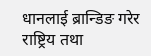धानलाई ब्रान्डिङ गरेर राष्ट्रिय तथा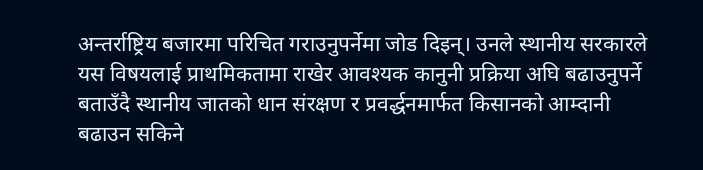अन्तर्राष्ट्रिय बजारमा परिचित गराउनुपर्नेमा जोड दिइन्। उनले स्थानीय सरकारले यस विषयलाई प्राथमिकतामा राखेर आवश्यक कानुनी प्रक्रिया अघि बढाउनुपर्ने बताउँदै स्थानीय जातको धान संरक्षण र प्रवर्द्धनमार्फत किसानको आम्दानी बढाउन सकिने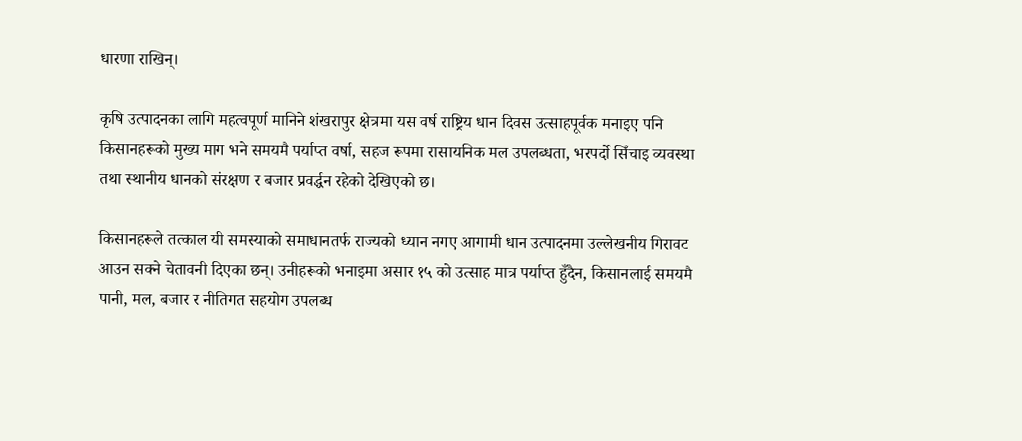धारणा राखिन्।

कृषि उत्पादनका लागि महत्वपूर्ण मानिने शंखरापुर क्षेत्रमा यस वर्ष राष्ट्रिय धान दिवस उत्साहपूर्वक मनाइए पनि किसानहरूको मुख्य माग भने समयमै पर्याप्त वर्षा, सहज रूपमा रासायनिक मल उपलब्धता, भरपर्दो सिँचाइ व्यवस्था तथा स्थानीय धानको संरक्षण र बजार प्रवर्द्धन रहेको देखिएको छ।

किसानहरूले तत्काल यी समस्याको समाधानतर्फ राज्यको ध्यान नगए आगामी धान उत्पादनमा उल्लेखनीय गिरावट आउन सक्ने चेतावनी दिएका छन्। उनीहरूको भनाइमा असार १५ को उत्साह मात्र पर्याप्त हुँदैन, किसानलाई समयमै पानी, मल, बजार र नीतिगत सहयोग उपलब्ध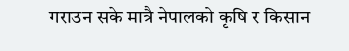गराउन सके मात्रै नेपालको कृषि र किसान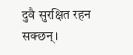दुवै सुरक्षित रहन सक्छन्।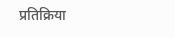प्रतिक्रिया